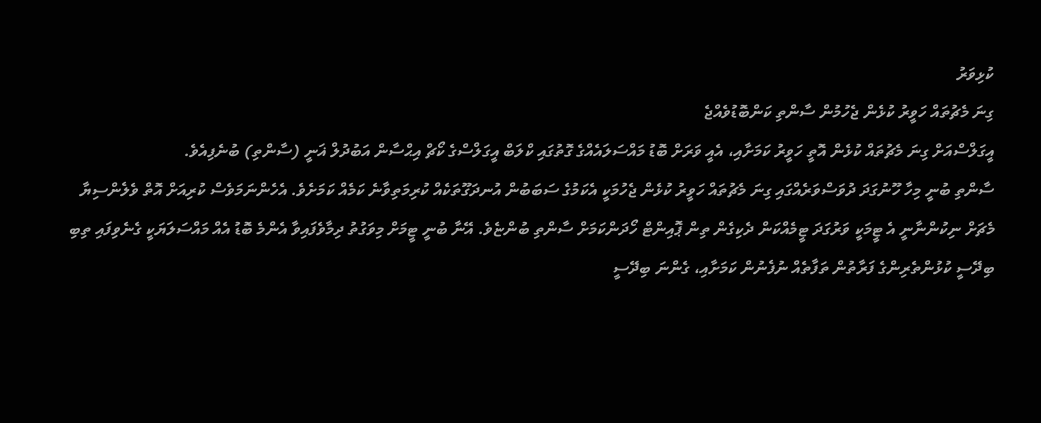ކުޅިވަރު
ގިނަ މެޗުތައް ހަވީރު ކުޅެން ޖެހުމުން ސާންތި ކަންބޮޑުވެއްޖެ
އީގަލްސްއަށް ގިނަ މެޗުތައް ކުޅެން އޮތީ ހަވީރު ކަމަށާއި، އެއީ ވަރަށް ބޮޑު މައްސަލައެއްގެ ގޮތުގައި ކްލަބް އީގަލްސްގެ ކޯޗް އިޙްސާން އަބުދުލް ޣަނީ (ސާންތި) ބުނެފިއެވެ.
ސާންތި ބުނީ މިހާ ހޫނުގަދަ ދުވަސްވަރެއްގައި ގިނަ މެޗުތައް ހަވީރު ކުޅެން ޖެހުމަކީ އެކަމުގެ ސަބަބުން އުނދަގޫތަކެއް ކުރިމަތިވާނެ ކަމެއް ކަމަށެވެ. އެހެންނަމަވެސް ކުރިއަށް އޮތް ވެލެންސިޔާ މެޗަށް ނިކުންނާނީ އެ ޓީމަކީ ވަރުގަދަ ޓީމެއްކަން ދެކިގެން ތިން ޕޮއިންޓް ހޯދަންކަމަށް ސާންތި ބުންޏެވެ. އޭނާ ބުނީ ޓީމަށް މިވަގުތު ދިމާވެފައިވާ އެންމެ ބޮޑު އެއް މައްސަލަޔަކީ ގެނެވިފައި ތިބި ބިދޭސީ ކުޅުންތެރިންގެ ފަރާތުން ތަފާތެއް ނުފެނުން ކަމަށާއި، ގެންނަ ބިދޭސީ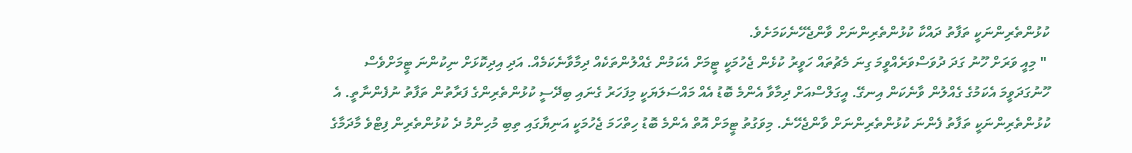ކުޅުންތެރިންނަކީ ތަފާތު ދައްކާ ކުޅުންތެރިންނަށް ވާންޖެހޭނެކަމަށެވެ.
 " މިއީ ވަރަށް ހޫނު ގަދަ ދުވަސްވަރެއްވީމަ ގިނަ މެޗުތައް ހަވީރު ކުޅެން ޖެހުމަކީ ޓީމަށް އެކަމުން ގެއްލުންތަކެއް ދިމާވާނެކަމެއް. އަދި އިދިކޮޅަށް ނިކުންނަ ޓީމަށްވެސް ހޫނުގަދަވީމަ އެކަމުގެ ގެއްލުން ވާނެކަން އިނގޭ. އީގަލްސްއަށް ދިމާވާ އެންމެ ބޮޑު އެއް މައްސަލަޔަކީ މިފަހަރު ގެނައި ބިދޭސީ ކުޅުންތެރިންގެ ފަރާތުން ތަފާތު ނުފެންނާތީ. އެ ކުޅުންތެރިންނަކީ ތަފާތު ފެންނަ ކުޅުންތެރިންނަށް ވާންޖެހޭނެ. މިވަގުތު ޓީމަށް އޮތް އެންމެ ބޮޑު ހިތްހަމަ ޖެހުމަކީ އަނިޔާގައި ތިބި މުހިންމު ދެ ކުޅުންތެރިން ފިޓްވެ މާދަމާގެ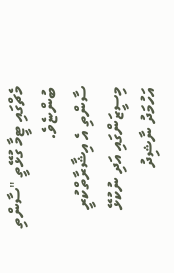މެޗްގައި ޓީމާ ގުޅޭތީ "ސާންތި ބުންޏެވެ.
ސާންތި އެ އިޝާރާތްކުރީ މިސީޒަންގައި އަދި ނުކުޅޭ އަހުމަދު ނާޝިދު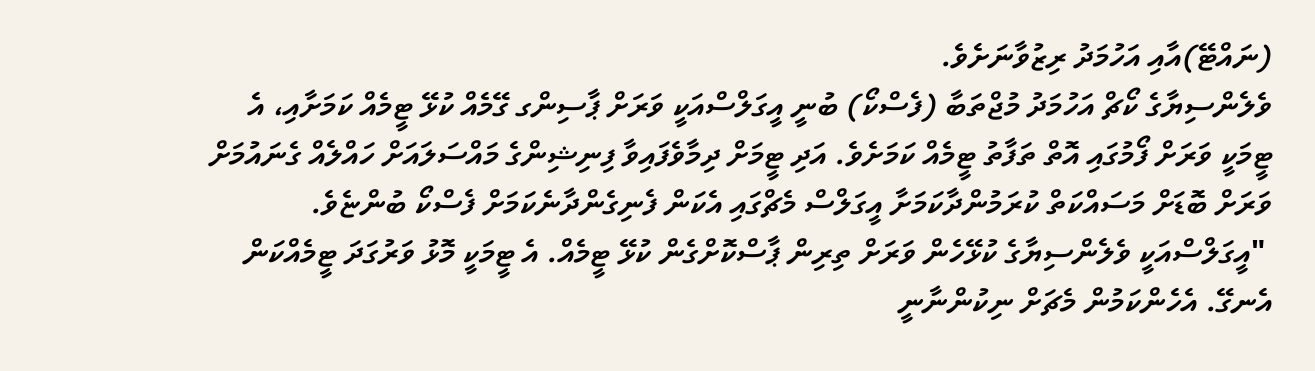(ނައްޓޭ)އާއި އަހުމަދު ރިޒުވާނަށެވެ.
ވެލެންސިޔާގެ ކޯޗް އަހުމަދު މުޖްތަބާ (ފެސްކޯ) ބުނީ އީގަލްސްއަކީ ވަރަށް ޕާސިންގ ގޭމެއް ކުޅޭ ޓީމެއް ކަމަށާއި، އެ ޓީމަކީ ވަރަށް ފޯމުގައި އޮތް ތަފާތު ޓީމެއް ކަމަށެވެ. އަދި ޓީމަށް ދިމާވެފައިވާ ފިނިޝިންގެ މައްސަލައަށް ހައްލެއް ގެނައުމަށް ވަރަށް ބޮޑަށް މަސައްކަތް ކުރަމުންދާކަމަށާ އީގަލްސް މެޗްގައި އެކަން ފެނިގެންދާނެކަމަށް ފެސްކޯ ބުންޏެވެ.
 "އީގަލްސްއަކީ ވެލެންސިޔާގެ ކުޅޭހެން ވަރަށް ތިރިން ޕާސްކޮށްގެން ކުޅޭ ޓީމެއް. އެ ޓީމަކީ މޮޅު ވަރުގަދަ ޓީމެއްކަން އެނގޭ. އެހެންކަމުން މެޗަށް ނިކުންނާނީ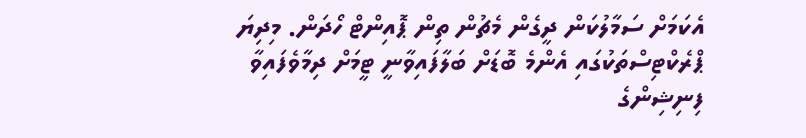އެކަމަށް ސަމާލުކަން ދީގެން މެޗުން ތިން ޕޮއިންޓް ހޯދަން. މިދިޔަ ޕްރެކްޓިސްތަކުގައި އެންމެ ބޮޑަށް ބަލާފައިވާނީ ޓީމަށް ދިމާވެފައިވާ ފިނިޝިންގެ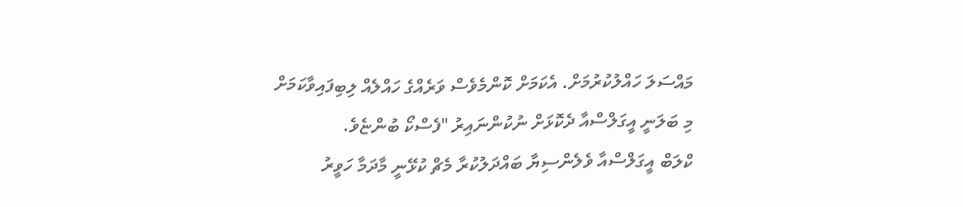މައްސަލަ ހައްލުކުރުމަށް. އެކަމަށް ކޮންމެވެސް ވަރެއްގެ ހައްލެއް ލިބިފައިވާކަމަށް މި ބަލަނީ އީގަލްސްއާ ދެކޮޅަށް ނުކުންނައިރު "ފެސްކޯ ބުންޏެވެ.
ކްލަބް އީގަލްސްއާ ވެލެންސިޔާ ބައްދަލުކުރާ މެޗް ކުޅޭނީ މާދަމާ ހަވީރު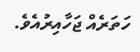ހަތަރެއް ޖަހާއިރުއެވެ.